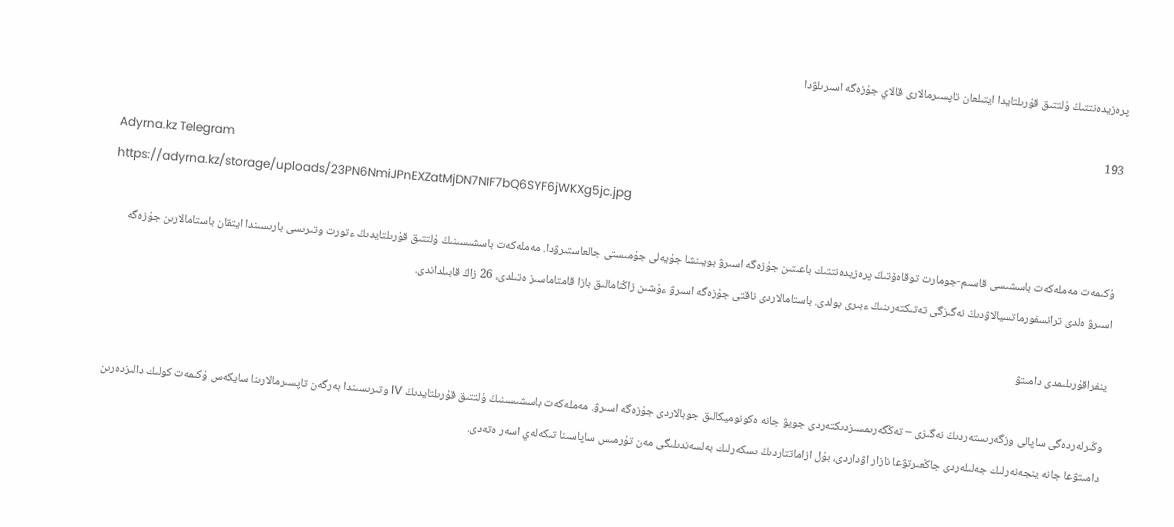پرەزيدەنتتىڭ ۇلتتىق قۇرىلتايدا ايتىلعان تاپسىرمالارى قالاي جۇزەگە اسىرىلۋدا

193
Adyrna.kz Telegram
https://adyrna.kz/storage/uploads/23PN6NmiJPnEXZatMjDN7NIF7bQ6SYF6jWKXg5jc.jpg

ۇكىمەت مەملەكەت باسشىسى قاسىم-جومارت توقاەۆتىڭ پرەزيدەنتتىك باعىتىن جۇزەگە اسىرۋ بويىنشا جۇيەلى جۇمىستى جالعاستىرۋدا. مەملەكەت باسشىسىنىڭ ۇلتتىق قۇرىلتايدىڭ ءتورت وتىرىسى بارىسىندا ايتقان باستامالارىن جۇزەگە اسىرۋ ەلدى ترانسفورماتسيالاۋدىڭ نەگىزگى تەتىكتەرىنىڭ ءبىرى بولدى. باستامالاردى ناقتى جۇزەگە اسىرۋ ءۇشىن زاڭنامالىق بازا قامتاماسىز ەتىلدى، 26 زاڭ قابىلداندى.

ينفراقۇرىلىمدى دامىتۋ

وڭىرلەردەگى ساپالى وزگەرىستەردىڭ نەگىزى – تەڭگەرىمسىزدىكتەردى جويۋ جانە ەكونوميكالىق جوبالاردى جۇزەگە اسىرۋ. مەملەكەت باسشىسىنىڭ ۇلتتىق قۇرىلتايدىڭ IV وتىرىسىندا بەرگەن تاپسىرمالارىنا سايكەس ۇكىمەت كولىك دالىزدەرىن دامىتۋعا جانە ينجەنەرلىك جەلىلەردى جاڭعىرتۋعا نازار اۋداردى، بۇل ازاماتتاردىڭ ىسكەرلىك بەلسەندىلىگى مەن تۇرمىس ساپاسىنا تىكەلەي اسەر ەتەدى.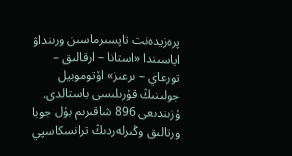پرەزيدەنت تاپسىرماسىن ورىنداۋ اياسىندا «استانا – ارقالىق – تورعاي – ىرعىز» اۆتوموبيل جولىنىڭ قۇرىلىسى باستالدى. ۇزىندىعى 896 شاقىرىم بۇل جوبا ورتالىق وڭىرلەردىڭ ترانسكاسپي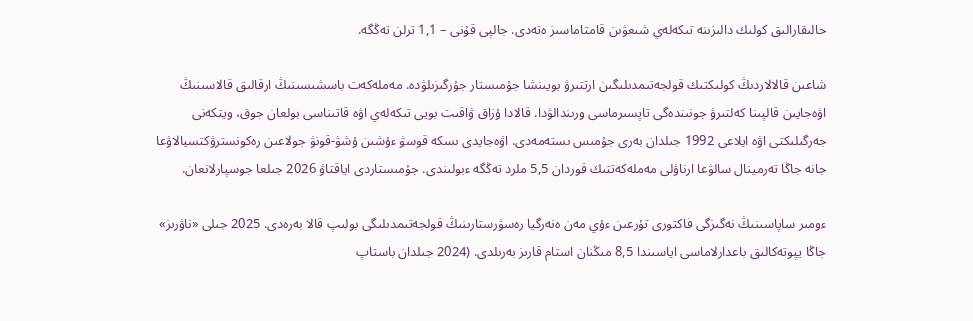حالىقارالىق كولىك دالىزىنە تىكەلەي شىعۋىن قامتاماسىز ەتەدى. جالپى قۇنى – 1,1 ترلن تەڭگە.

شاعىن قالالاردىڭ كولىكتىك قولجەتىمدىلىگىن ارتتىرۋ بويىنشا جۇمىستار جۇرگىزىلۋدە. مەملەكەت باسشىسىنىڭ ارقالىق قالاسىنىڭ اۋەجايىن قالپىنا كەلتىرۋ جونىندەگى تاپسىرماسى ورىندالۋدا. قالادا ۇزاق ۋاقىت بويى تىكەلەي اۋە قاتىناسى بولعان جوق، ويتكەنى جەرگىلىكتى اۋە ايلاعى 1992 جىلدان بەرى جۇمىس ىستەمەدى. اۋەجايدى ىسكە قوسۋ ءۇشىن ۇشۋ-قونۋ جولاعىن رەكونسترۋكتسيالاۋعا جانە جاڭا تەرمينال سالۋعا ارناۋلى مەملەكەتتىك قوردان 5,5 ملرد تەڭگە ءبولىندى. جۇمىستاردى اياقتاۋ 2026 جىلعا جوسپارلانعان.

ءومىر ساپاسىنىڭ نەگىزگى فاكتورى تۇرعىن ءۇي مەن ەنەرگيا رەسۋرستارىنىڭ قولجەتىمدىلىگى بولىپ قالا بەرەدى. 2025 جىلى «ناۋرىز» جاڭا يپوتەكالىق باعدارلاماسى اياسىندا 8,5 مىڭنان استام قارىز بەرىلدى. (2024 جىلدان باستاپ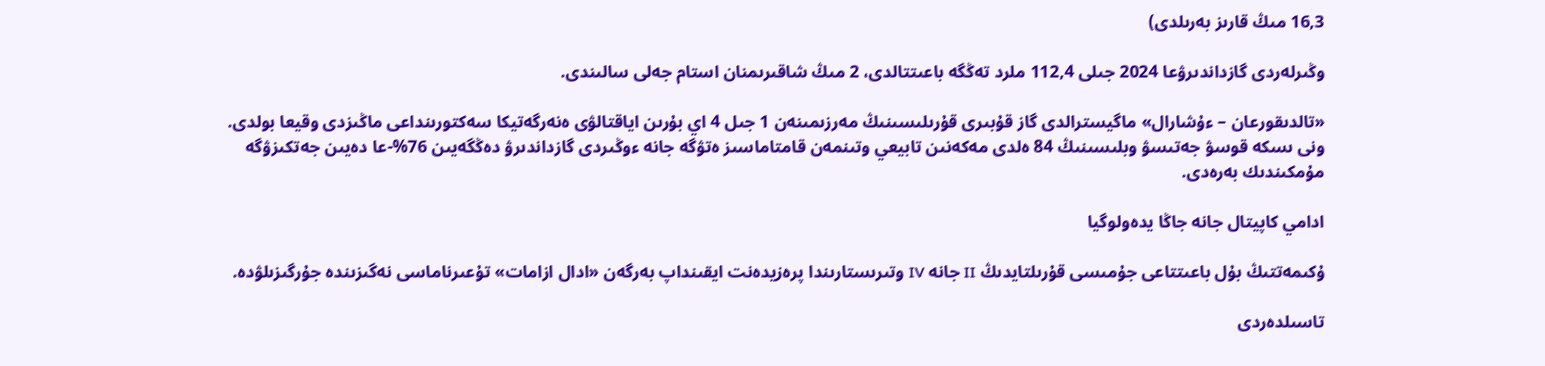16,3 مىڭ قارىز بەرىلدى)

وڭىرلەردى گازداندىرۋعا 2024 جىلى 112,4 ملرد تەڭگە باعىتتالدى، 2 مىڭ شاقىرىمنان استام جەلى سالىندى.

«تالدىقورعان – ءۇشارال» ماگيسترالدى گاز قۇبىرى قۇرىلىسىنىڭ مەرزىمىنەن 1 جىل 4 اي بۇرىن اياقتالۋى ەنەرگەتيكا سەكتورىنداعى ماڭىزدى وقيعا بولدى. ونى ىسكە قوسۋ جەتىسۋ وبلىسىنىڭ 84 ەلدى مەكەنىن تابيعي وتىنمەن قامتاماسىز ەتۋگە جانە ءوڭىردى گازداندىرۋ دەڭگەيىن 76%-عا دەيىن جەتكىزۋگە مۇمكىندىك بەرەدى.

ادامي كاپيتال جانە جاڭا يدەولوگيا

ۇكىمەتتىڭ بۇل باعىتتاعى جۇمىسى قۇرىلتايدىڭ II جانە IV وتىرىستارىندا پرەزيدەنت ايقىنداپ بەرگەن «ادال ازامات» تۇعىرناماسى نەگىزىندە جۇرگىزىلۋدە.

تاسىلدەردى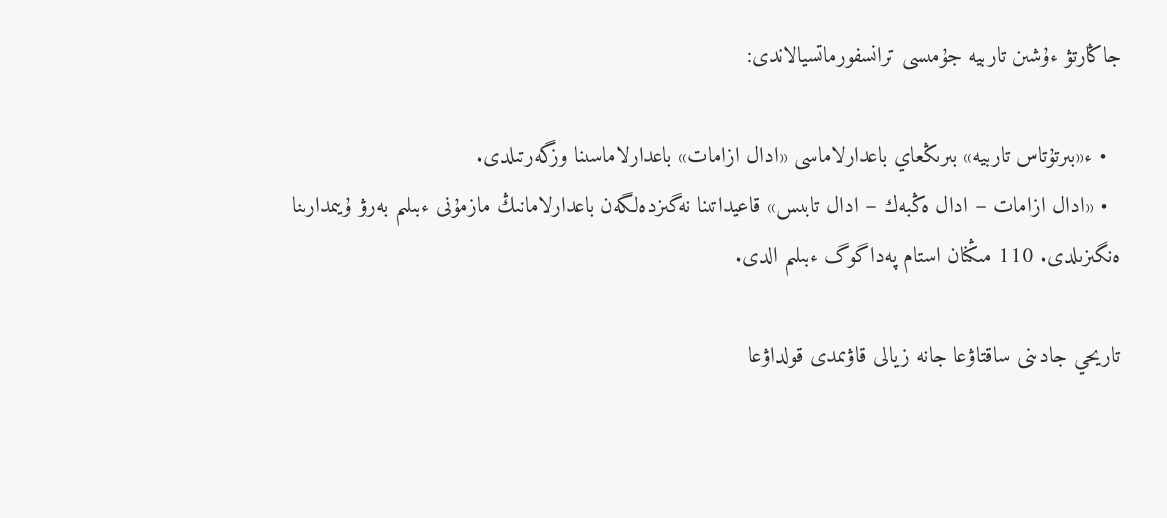جاڭارتۋ ءۇشىن تاربيە جۇمىسى ترانسفورماتسيالاندى:

  • ء«بىرتۇتاس تاربيە» بىرىڭعاي باعدارلاماسى «ادال ازامات» باعدارلاماسىنا وزگەرتىلدى.
  • «ادال ازامات – ادال ەڭبەك – ادال تابىس» قاعيداتىنا نەگىزدەلگەن باعدارلامانىڭ مازمۇنى ءبىلىم بەرۋ ۇيىمدارىنا ەنگىزىلدى. 110 مىڭنان استام پەداگوگ ءبىلىم الدى.

تاريحي جادىنى ساقتاۋعا جانە زيالى قاۋىمدى قولداۋعا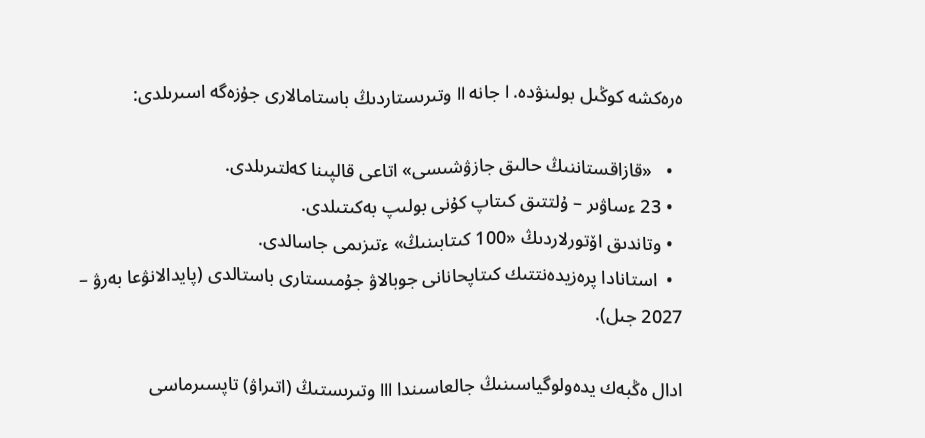ەرەكشە كوڭىل بولىنۋدە. I جانە II وتىرىستاردىڭ باستامالارى جۇزەگە اسىرىلدى:

  •   «قازاقستاننىڭ حالىق جازۋشىسى» اتاعى قالپىنا كەلتىرىلدى.
  • 23 ءساۋىر – ۇلتتىق كىتاپ كۇنى بولىپ بەكىتىلدى.
  • وتاندىق اۆتورلاردىڭ «100 كىتابىنىڭ» ءتىزىمى جاسالدى.
  •  استانادا پرەزيدەنتتىك كىتاپحانانى جوبالاۋ جۇمىستارى باستالدى (پايدالانۋعا بەرۋ – 2027 جىل).

ادال ەڭبەك يدەولوگياسىنىڭ جالعاسىندا III وتىرىستىڭ (اتىراۋ) تاپسىرماسى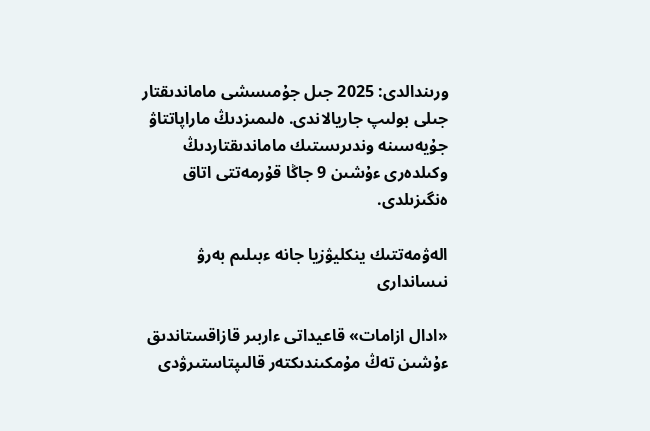ورىندالدى: 2025 جىل جۇمىسشى ماماندىقتار جىلى بولىپ جاريالاندى. ەلىمىزدىڭ ماراپاتتاۋ جۇيەسىنە وندىرىستىك ماماندىقتاردىڭ وكىلدەرى ءۇشىن 9 جاڭا قۇرمەتتى اتاق ەنگىزىلدى.

الەۋمەتتىك ينكليۋزيا جانە ءبىلىم بەرۋ نىساندارى

«ادال ازامات» قاعيداتى ءاربىر قازاقستاندىق ءۇشىن تەڭ مۇمكىندىكتەر قالىپتاستىرۋدى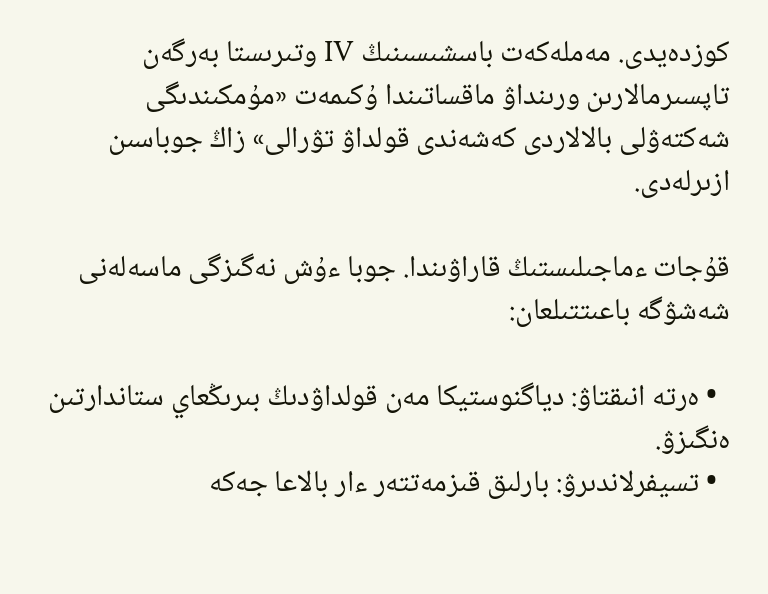كوزدەيدى. مەملەكەت باسشىسىنىڭ IV وتىرىستا بەرگەن تاپسىرمالارىن ورىنداۋ ماقساتىندا ۇكىمەت «مۇمكىندىگى شەكتەۋلى بالالاردى كەشەندى قولداۋ تۋرالى» زاڭ جوباسىن ازىرلەدى.

قۇجات ءماجىلىستىڭ قاراۋىندا. جوبا ءۇش نەگىزگى ماسەلەنى شەشۋگە باعىتتىلعان:

  • ەرتە انىقتاۋ: دياگنوستيكا مەن قولداۋدىڭ بىرىڭعاي ستاندارتىن ەنگىزۋ.
  • تسيفرلاندىرۋ: بارلىق قىزمەتتەر ءار بالاعا جەكە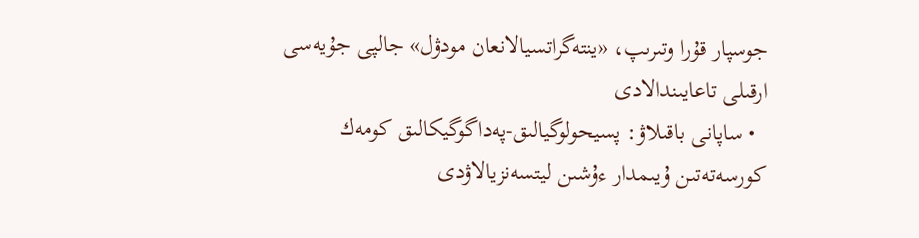جوسپار قۇرا وتىرىپ، «ينتەگراتسيالانعان مودۋل» جالپى جۇيەسى ارقىلى تاعايىندالادى
  • ساپانى باقىلاۋ: پسيحولوگيالىق-پەداگوگيكالىق كومەك كورسەتەتىن ۇيىمدار ءۇشىن ليتسەنزيالاۋدى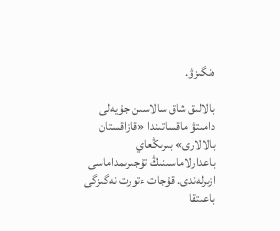ەنگىزۋ.

بالالىق شاق سالاسىن جۇيەلى دامىتۋ ماقساتىندا «قازاقستان بالالارى» بىرىڭعاي باعدارلاماسىنىڭ تۇجىرىمداماسى ازىرلەندى. قۇجات ءتورت نەگىزگى باعىتقا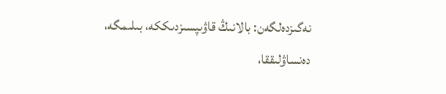نەگىزدەلگەن: بالانىڭ قاۋىپسىزدىككە، بىلىمگە، دەنساۋلىققا،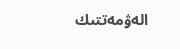الەۋمەتتىك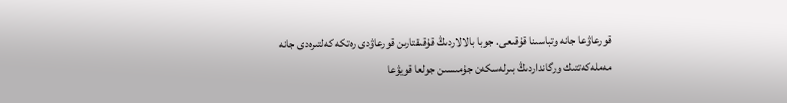قورعاۋعا جانە وتباسىنا قۇقىعى. جوبا بالالاردىڭ قۇقىقتارىن قورعاۋدى رەتكە كەلتىرەدى جانە مەملەكەتتىك ورگانداردىڭ بىرلەسكەن جۇمىسىن جولعا قويۋعا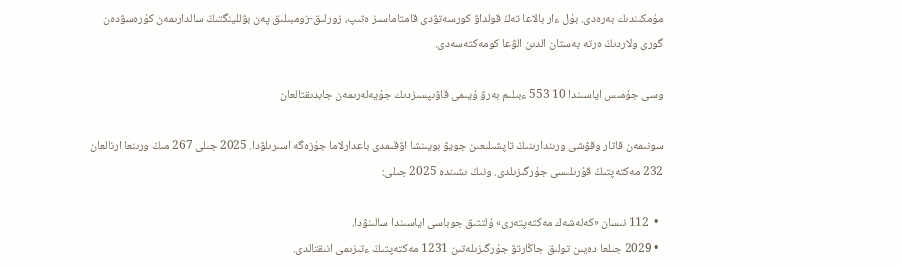مۇمكىندىك بەرەدى. بۇل ءار بالاعا تەڭ قولداۋ كورسەتۋدى قامتاماسىز ەتىپ، زورلىق-زومبىلىق پەن بۋللينگتىڭ سالدارىمەن كۇرەسۋدەن گورى ولاردىڭ ەرتە بەستان الدىن الۋعا كومەكتەسەدى.

وسى جۇمىس اياسىندا 10 553 ءبىلىم بەرۋ ۇيىمى قاۋىپسىزدىك جۇيەلەرىمەن جابدىقتالعان

سونىمەن قاتار وقۋشى ورىندارىنىڭ تاپشىلىعىن جويۋ بويىنشا اۋقىمدى باعدارلاما جۇزەگە اسىرىلۋدا. 2025 جىلى 267 مىڭ ورىنعا ارنالعان 232 مەكتەپتىڭ قۇرىلىسى جۇرگىزىلدى. ونىڭ ىشىندە 2025 جىلى:

  •  112 نىسان «كەلەشەك مەكتەپتەرى» ۇلتتىق جوباسى اياسىندا سالىنۋدا.
  • 2029 جىلعا دەيىن تولىق جاڭارتۋ جۇرگىزىلەتىن 1231 مەكتەپتىڭ ءتىزىمى انىقتالدى.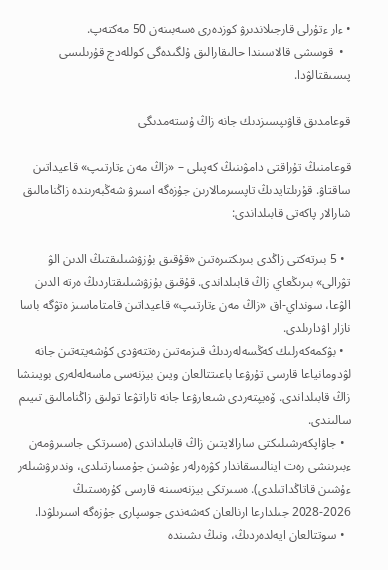• ءار ءتۇرلى قارجىلاندىرۋ كوزدەرى ەسەبىنەن 50 مەكتەپ.
  •  قوسشى قالاسىندا حالىقارالىق ۇلگىدەگى كوللەدج قۇرىلىسى پىسىقتالۋدا.

قوعامدىق قاۋىپسىزدىك جانە زاڭ ۇستەمدىگى

قوعامنىڭ تۇراقتى دامۋىنىڭ كەپىلى – «زاڭ مەن ءتارتىپ» قاعيداتىن ساقتاۋ. قۇرىلتايدىڭ تاپسىرمالارىن جۇزەگە اسىرۋ شەڭبەرىندە زاڭنامالىق شارالار پاكەتى قابىلداندى:

  • 5 بىرتەكتى زاڭدى بىرىكتىرەتىن «قۇقىق بۇزۋشىلىقتىڭ الدىن الۋ تۋرالى» بىرىڭعاي زاڭ قابىلداندى. قۇقىق بۇزۋشىلىقتاردىڭ ەرتە الدىن الۋعا، سونداي-اق «زاڭ مەن ءتارتىپ» قاعيداتىن قامتاماسىز ەتۋگە باسا نازار اۋدارىلدى.
  • بۋكمەكەرلىك كەڭسەلەردىڭ قىزمەتىن رەتتەۋدى كۇشەيتەتىن جانە لۋدومانياعا قارسى تۇرۋعا باعىتتالعان ويىن بيزنەسى ماسەلەلەرى بويىنشا زاڭ قابىلداندى. ۆەيپتەردى شىعارۋعا جانە تاراتۋعا تولىق زاڭنامالىق تىيىم سالىندى.
  • جاۋاپكەرشىلىكتى سارالايتىن زاڭ قابىلداندى (ەسىرتكى جاسىرۋمەن ءبىرىنشى رەت اينالىسقاندار كۋرەرلەر ءۇشىن جۇمسارتىلدى، وندىرۋشىلەر ءۇشىن قاتاڭداتىلدى). ەسىرتكى بيزنەسىنە قارسى كۇرەستىڭ 2026-2028 جىلدارعا ارنالعان كەشەندى جوسپارى جۇزەگە اسىرىلۋدا.
  • سوتتالعان ايەلدەردىڭ، ونىڭ ىشىندە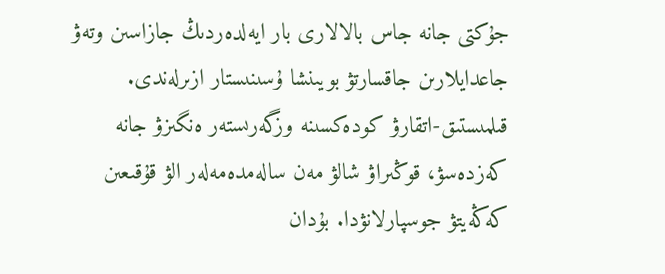جۇكتى جانە جاس بالالارى بار ايەلدەردىڭ جازاسىن وتەۋ جاعدايلارىن جاقسارتۋ بويىنشا ۇسىنىستار ازىرلەندى. قىلمىستىق-اتقارۋ كودەكسىنە وزگەرىستەر ەنگىزۋ جانە كەزدەسۋ، قوڭىراۋ شالۋ مەن سالەمدەمەلەر الۋ قۇقىعىن كەڭەيتۋ جوسپارلانۋدا. بۇدان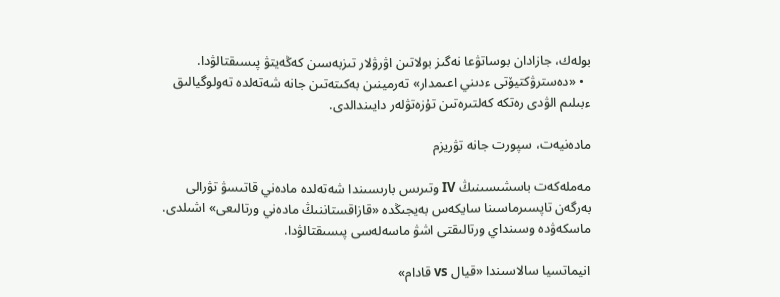بولەك، جازادان بوساتۋعا نەگىز بولاتىن اۋرۋلار تىزبەسىن كەڭەيتۋ پىسىقتالۋدا.
  • «دەسترۋكتيۆتى ءدىني اعىمدار» تەرمينىن بەكىتەتىن جانە شەتەلدە تەولوگيالىق ءبىلىم الۋدى رەتكە كەلتىرەتىن تۇزەتۋلەر دايىندالدى.

مادەنيەت، سپورت جانە تۋريزم

مەملەكەت باسشىسىنىڭ IV وتىرىس بارىسىندا شەتەلدە مادەني قاتىسۋ تۋرالى بەرگەن تاپسىرماسىنا سايكەس بەيجىڭدە «قازاقستاننىڭ مادەني ورتالىعى» اشىلدى. ماسكەۋدە وسىنداي ورتالىقتى اشۋ ماسەلەسى پىسىقتالۋدا.

انيماتسيا سالاسىندا «قيال vs قادام»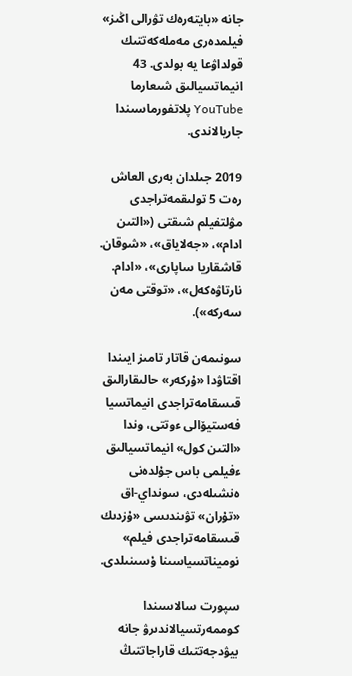جانە «بايتەرەك تۋرالى اڭىز» فيلمدەرى مەملەكەتتىك قولداۋعا يە بولدى. 43 انيماتسيالىق شىعارما YouTube پلاتفورماسىندا جاريالاندى.

2019 جىلدان بەرى العاش رەت 5 تولىقمەتراجدى مۋلتفيلم شىقتى («التىن ادام»، «جەلاياق»، «شوقان. قاشقاريا ساپارى»، «ادام. نارتاۋەكەل»، «توقتى مەن سەركە»).

سونىمەن قاتار تامىز ايىندا اقتاۋدا «ۇركەر» حالىقارالىق قىسقامەتراجدى انيماتسيا فەستيۆالى ءوتتى، وندا «التىن كول» انيماتسيالىق ءفيلمى باس جۇلدەنى ەنشىلەدى، سونداي-اق «تۇران» تۋىندىسى «ۇزدىك قىسقامەتراجدى فيلم» نوميناتسياسىنا ۇسىنىلدى.

سپورت سالاسىندا كوممەرتسيالاندىرۋ جانە بيۋدجەتتىك قاراجاتتىڭ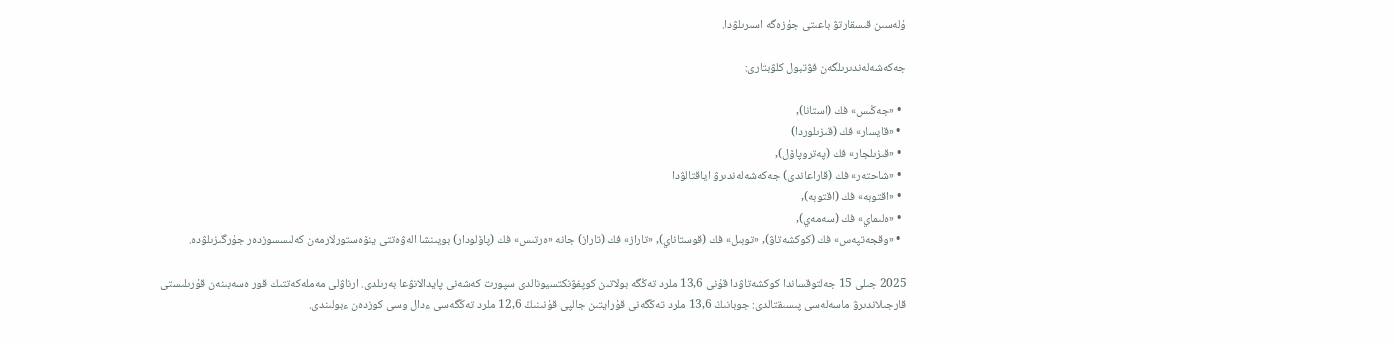ۇلەسىن قىسقارتۋ باعىتى جۇزەگە اسىرىلۋدا.

جەكەشەلەندىرىلگەن فۋتبول كلۋبتارى:

  • «جەڭىس» فك (استانا),
  • «قايسار» فك (قىزىلوردا)
  • «قىزىلجار» فك (پەتروپاۆل),
  • «شاحتەر» فك (قاراعاندى) جەكەشەلەندىرۋ اياقتالۋدا
  • «اقتوبە» فك (اقتوبە),
  • «ەلىماي» فك (سەمەي),
  • «وقجەتپەس» فك (كوكشەتاۋ), «توبىل» فك (قوستاناي), «تاراز» فك (تاراز) جانە «ەرتىس» فك (پاۆلودار) بويىنشا الەۋەتتى ينۆەستورلارمەن كەلىسسوزدەر جۇرگىزىلۋدە.

2025 جىلى 15 جەلتوقساندا كوكشەتاۋدا قۇنى 13,6 ملرد تەڭگە بولاتىن كوپفۋنكتسيونالدى سپورت كەشەنى پايدالانۋعا بەرىلدى. ارناۋلى مەملەكەتتىك قور ەسەبىنەن قۇرىلىستى قارجىلاندىرۋ ماسەلەسى پىسىقتالدى: جوبانىڭ 13,6 ملرد تەڭگەنى قۇرايتىن جالپى قۇنىنىڭ 12,6 ملرد تەڭگەسى ءدال وسى كوزدەن ءبولىندى.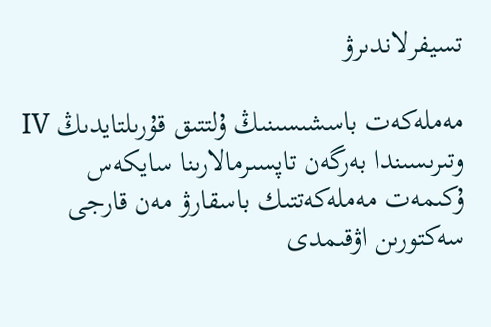تسيفرلاندىرۋ

مەملەكەت باسشىسىنىڭ ۇلتتىق قۇرىلتايدىڭ IV وتىرىسىندا بەرگەن تاپسىرمالارىنا سايكەس ۇكىمەت مەملەكەتتىك باسقارۋ مەن قارجى سەكتورىن اۋقىمدى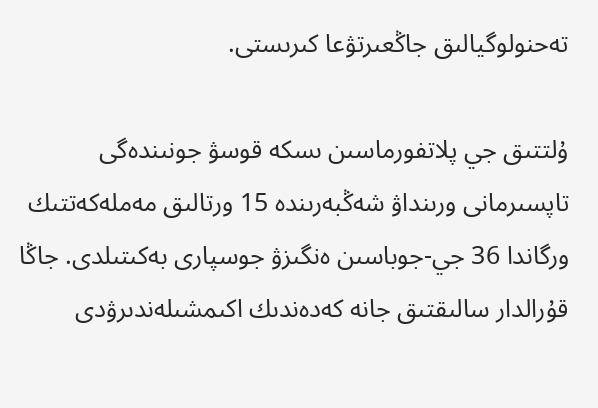تەحنولوگيالىق جاڭعىرتۋعا كىرىستى.

ۇلتتىق جي پلاتفورماسىن ىسكە قوسۋ جونىندەگى تاپسىرمانى ورىنداۋ شەڭبەرىندە 15 ورتالىق مەملەكەتتىك ورگاندا 36 جي-جوباسىن ەنگىزۋ جوسپارى بەكىتىلدى. جاڭا قۇرالدار سالىقتىق جانە كەدەندىك اكىمشىلەندىرۋدى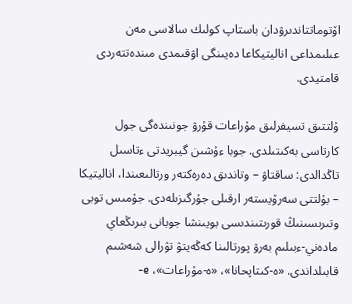اۆتوماتتاندىرۋدان باستاپ كولىك سالاسى مەن عىلىمداعى اناليتيكاعا دەيىنگى اۋقىمدى مىندەتتەردى قامتيدى.

ۇلتتىق تسيفرلىق مۇراعات قۇرۋ جونىندەگى جول كارتاسى بەكىتىلدى. جوبا ءۇشىن گيبريدتى ءتاسىل تاڭدالدى: ساقتاۋ – وتاندىق دەرەكتەر ورتالىعىندا، اناليتيكا – بۇلتتى سەرۆيستەر ارقىلى جۇرگىزىلەدى. جۇمىس توبى وتىرىسىنىڭ قورىتىندىسى بويىنشا جوبانى بىرىڭعاي مادەني-ءبىلىم بەرۋ پورتالىنا كەڭەيتۋ تۋرالى شەشىم قابىلداندى. «ە-كىتاپحانا»، «ە-مۇراعات»، e-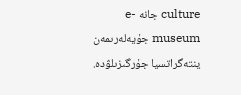culture جانە e-museum جۇيەلەرىمەن ينتەگراتسيا جۇرگىزىلۋدە.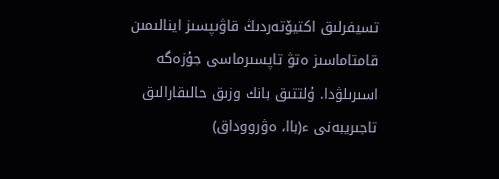تسيفرلىق اكتيۆتەردىڭ قاۋىپسىز اينالىمىن قامتاماسىز ەتۋ تاپسىرماسى جۇزەگە اسىرىلۋدا. ۇلتتىق بانك وزىق حالىقارالىق تاجىريبەنى ء(باا، ەۋرووداق)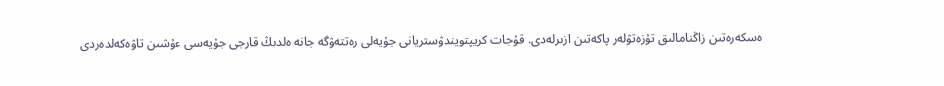ەسكەرەتىن زاڭنامالىق تۇزەتۋلەر پاكەتىن ازىرلەدى. قۇجات كريپتويندۋستريانى جۇيەلى رەتتەۋگە جانە ەلدىڭ قارجى جۇيەسى ءۇشىن تاۋەكەلدەردى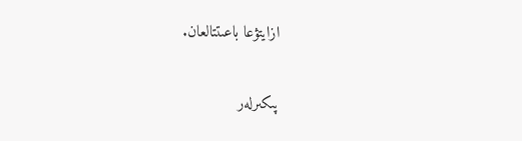ازايتۋعا باعىتتالعان.

پىكىرلەر